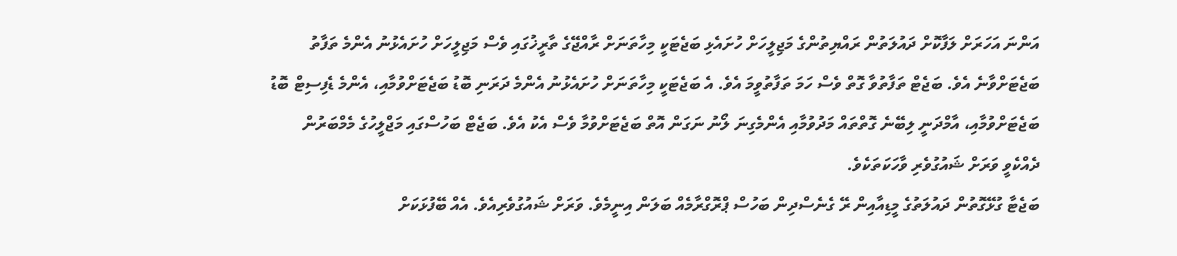އަންނަ އަހަރަށް ލަފާކޮށް ދައުލަތުން ރައްޔިތުންގެ މަޖިލީހަށް ހުށައެޅި ބަޖެޓަކީ މިހާތަނަށް ރާއްޖޭގެ ތާރީޚުގައި ވެސް މަޖިލީހަށް ހުށައެޅުނު އެންމެ ތަފާތު ބަޖެޓަށްވާނެ އެވެ. ބަޖެޓް ތަފާތުވާ ގޮތް ވެސް ހަމަ ތަފާތުވީމަ އެވެ. އެ ބަޖެޓަކީ މިހާތަނަށް ހުށައެޅުނު އެންމެ ދަރަނި ބޮޑު ބަޖެޓަށްވުމާއި، އެންމެ ޑެފިސިޓް ބޮޑު ބަޖެޓަށްވުމާއި، އާމްދަނީ ލިބޭނެ ގޮތްތައް މަދުވުމާއި އެންމެގިނަ ލޯނު ނަގަން އޮތް ބަޖެޓަށްވުމާ ވެސް އެކު އެވެ. ބަޖެޓް ބަހުސްގައި މަޖްލީހުގެ މެމްބަރުން ދެއްކެވީ ވަރަށް ޝައުގުވެރި ވާހަކަތަކެވެ.
ބަޖެޓާ ގުޅޭގޮތުން ދައުލަތުގެ މީޑިއާއިން ރޭ ގެނެސްދިން ބަހުސް ޕްރޮގްރާމެއް ބަލަން އިނީމެވެ. ވަރަށް ޝައުގުވެރިއެވެ. އެއް ބޭފުޅަކަށް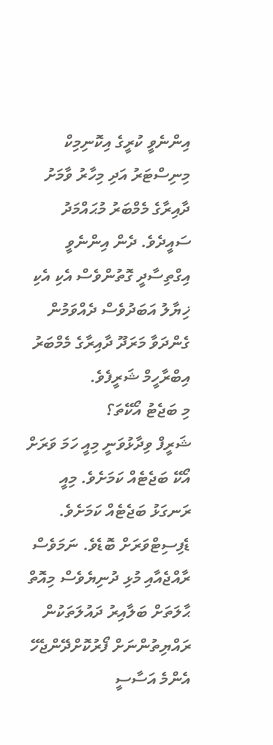އިންނެވީ ކުރީގެ އިކޮނިމިކް މިނިސްޓަރު އަދި މިހާރު ވާމަށު ދާއިރާގެ މެމްބަރު މުޙައްމަދު ސައީދެވެ. ދެން އިންނެވީ އިގްތިސާދީ ގޮތުންވެސް އެކި އެކި ޚިޔާލު އަބަދުވެސް ދެއްވަމުން ގެންދަވާ މަރަދޫ ދާއިރާގެ މެމްބަރު އިބްރާހީމް ޝަރީފެވެ.
މި ބަޖެޓު އޯކޭތަ؟
ޝަރީފް ވިދާޅުވަނީ މިއީ ހަމަ ވަރަށް އޯކޭ ބަޖެޓެއް ކަމަށެވެ. މިއީ ރަނގަޅު ބަޖެޓެއް ކަމަށެވެ. ޑެފިސިޓްވަރަށް ބޮޑެވެ. ނަމަވެސް ރާއްޖެއާއި މުޅި ދުނިޔެވެސް މިއޮތް ޙާލަތަށް ބަލާއިރު ދައުލަތަކުން ރައްޔިތުންނަށް ފޯރުކޮށްދޭންޖެހޭ އެންމެ އަސާސީ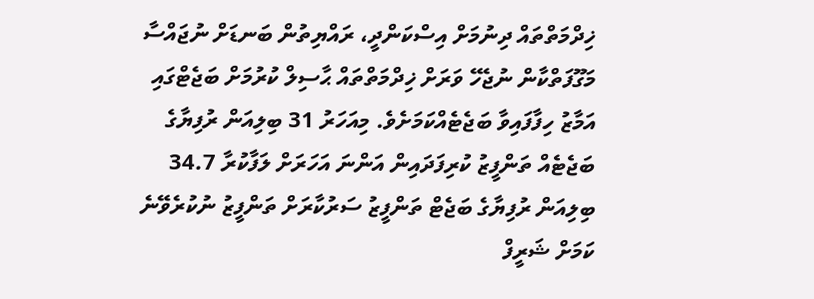ޚިދްމަތްތައް ދިނުމަށް އިސްކަންދީ، ރައްޔިތުން ބަނޑަށް ނުޖައްސާ މަގޫފަތްކާން ނުޖެހޭ ވަރަށް ޚިދްމަތްތައް ޙާސިލް ކުރުމަށް ބަޖެޓްގައި އަމާޒު ހިފާފައިވާ ބަޖެޓެއްކަމަށެވެ. މިއަހަރު 31 ބިލިއަން ރުފިޔާގެ ބަޖެޓެއް ތަންފީޒު ކުރިފަދައިން އަންނަ އަހަރަށް ލަފާކުރާ 34.7 ބިލިއަން ރުފިޔާގެ ބަޖެޓް ތަންފީޒު ސަރުކާރަށް ތަންފީޒު ނުކުރެވޭނެ ކަމަށް ޝަރީފް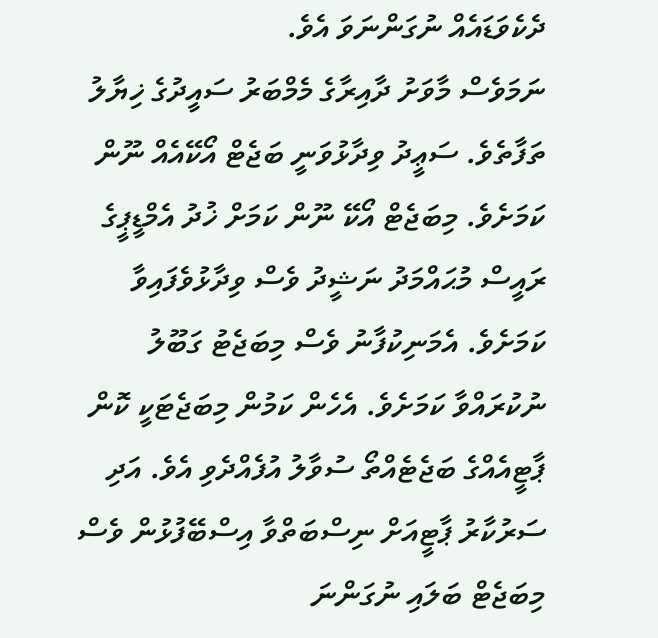ދެކެވަޑައެއް ނުގަންނަވަ އެވެ.
ނަމަވެސް މާވަށު ދާއިރާގެ މެމްބަރު ސައީދުގެ ޚިޔާލު ތަފާތެވެ. ސަޢީދު ވިދާޅުވަނީ ބަޖެޓް އޯކޭއެއް ނޫން ކަމަށެވެ. މިބަޖެޓް އޯކޭ ނޫން ކަމަށް ޚުދު އެމްޑީޕީގެ ރައީސް މުޙައްމަދު ނަޝީދު ވެސް ވިދާޅުވެފައިވާ ކަމަށެވެ. އެމަނިކުފާނު ވެސް މިބަޖެޓު ގަބޫލު ނުކުރައްވާ ކަމަށެވެ. އެހެން ކަމުން މިބަޖެޓަކީ ކޮން ޕާޓީއެއްގެ ބަޖެޓެއްތޯ ސުވާލު އުފެއްދެވި އެވެ. އަދި ސަރުކާރު ޕާޓީއަށް ނިސްބަތްވާ އިސްބޭފުޅުން ވެސް މިބަޖެޓް ބަލައި ނުގަންނަ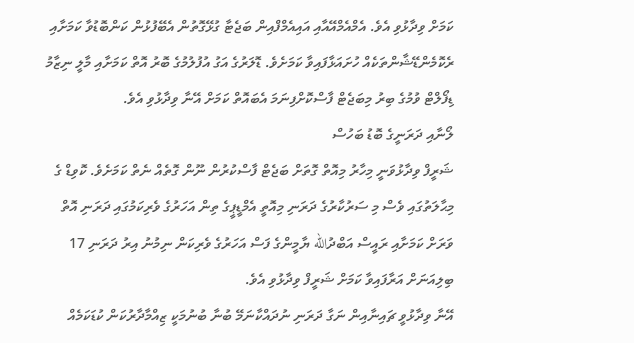ކަމަށް ވިދާޅުވި އެވެ. އެމްއެމްއޭއާއި އައިއެމްފްއިން ބަޖެޓާ ގުޅޭގޮތުން އެބޭފުޅުން ކަންބޮޑުވާ ކަމަށާއި ރެކޮމެންޑޭޝާންތަކެއް ހުށައަޅާފައިވާ ކަމަށެވެ. ޑޮލަރުގެ އަގު އުފުލުމުގެ ބޮރު އޮތް ކަމަށާއި މާލީ ނިޒާމު ޑިފޯލްޓް ވުމުގެ ބިރު މިބަޖެޓް ފާސްކޮށްފިނަމަ އެބައޮތް ކަމަށް އޭނާ ވިދާޅުވި އެވެ.
ލޯނާއި ދަރަނީގެ ބޮޑު ބަހުސް
ޝަރީފް ވިދާޅުވަނީ މިހާރު މިއޮތް ގޮތަށް ބަޖެޓް ފާސްކުރުން ނޫން ގޮތެއް ނެތް ކަމަށެވެ. ކޮވިޑް ގެ މިޙާލަތުގައި ވެސް މި ސަރުކާރުގެ ދަރަނި މިއޮތީ އެމްޑީޕީގެ ތިން އަހަރުގެ ވެރިކަމުގައި ދަރަނި އޮތް ވަރަށް ކަމަށާއި ރައީސް އަބްދުالله ޔާމީންގެ ފަސް އަހަރުގެ ވެރިކަން ނިމުނު އިރު ދަރަނި 17 ބިލިއަނަށް އަރާފައިވާ ކަމަށް ޝަރީފް ވިދާޅުވި އެވެ.
އޭނާ ވިދާޅުވީ ޗައިނާއިން ނަގާ ދަރަނި ނުދައްކާނަމޭ ބުނާ ބުނުމަކީ ޒިއްމާދާރުކަން ކުޑަކަމެއް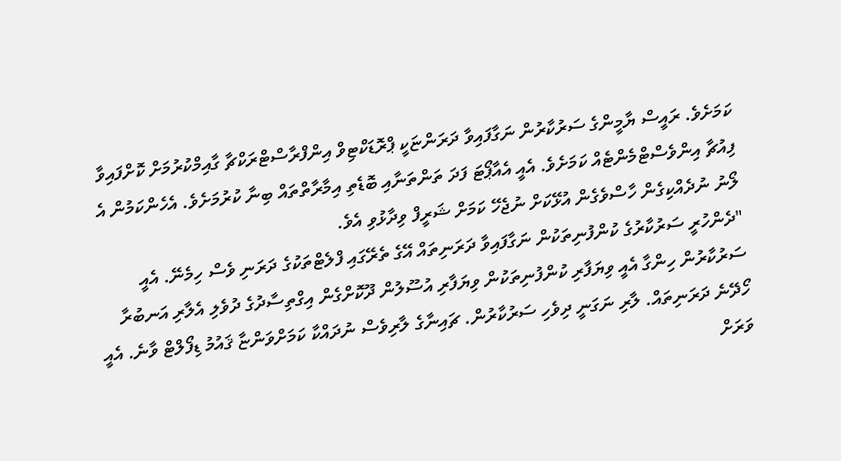ކަމަށެވެ. ރައީސް ޔާމީންގެ ސަރުކާރުން ނަގާފައިވާ ދަރަންޏަކީ ޕްރޮޑަކްޓިވް އިންފްރާސްޓްރަކްޗާ ގާއިމްކުރުމަށް ކޮށްފައިވާ ފިއުޗާ އިންވެސްޓްމެންޓެއް ކަމަށެވެ. އެއީ އެއާޕޯޓަ ފަދަ ތަންތަނާއި ބޮޑެތި އިމާރާތްތައް ބިނާ ކުރުމަށެވެ. އެހެންކަމުން އެ ލޯނު ނުދެއްކިގެން ހާސްވެގެން އުޅޭކަށް ނުޖެހޭ ކަމަށް ޝަރީފް ވިދާޅުވި އެވެ.
"ދެންހުރީ ސަރުކާރުގެ ކުންފުނިތަކުން ނަގާފައިވާ ދަރަނިތައް އޭގެ ތެރޭގައި ފްލެޓްތަކުގެ ދަރަނި ވެސް ހިމެނޭ. އެއީ ސަރުކާރުން ހިންގާ އެއީ ވިޔަފާރި ކުންފުނިތަކުން ވިޔަފާރި އުސޫލުން ދޫކޮށްގެން އިގްތިސާދުގެ ދުވެލި އެލާރި އަނބުރާ ހޯދޭނެ ދަރަނިތައް. ލާރި ނަގަނީ ދިވެހި ސަރުކާރުން. ޗައިނާގެ ލާރިވެސް ނުދައްކާ ކަމަށްވަންޏާ ޤައުމު ޑިފޯލްޓް ވާނެ. އެއީ ވަރަށް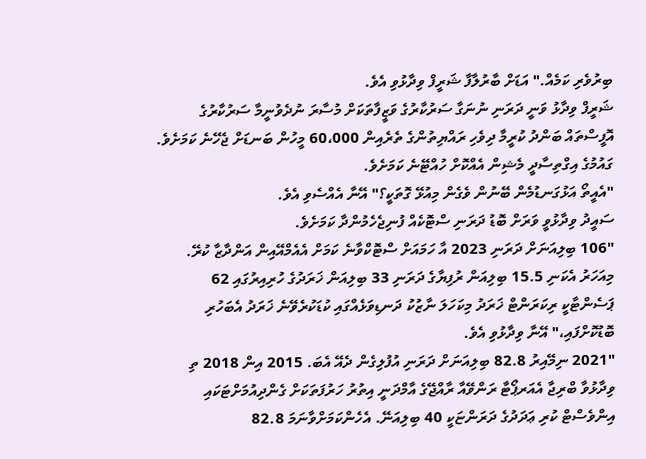ބިރުވެރި ކަމެއް." އަޑަށް ބާރުލާފާ ޝަރީފް ވިދާޅުވި އެވެ.
ޝަރީފް ވިދާޅު ވަނީ ދަރަނި ނުނަގާ ސަރުކާރުގެ ވަޒީފާތަކަށް މުސާރަ ނުދެވުނީމާ ސަރުކާރުގެ އޮފީސްތައް ބަންދު ކުރީމާ ދިވެހި ރައްޔިތުންގެ ތެރެއިން 60،000 މީހުން ބަނޑަށް ޖެހޭނެ ކަމަށެވެ. ގައުމުގެ އިގްތިސާދީ މެޝިން އެއްކޮށް ހުއްޓޭނެ ކަމަށެވެ.
"އެއީތޯ އަޅުގަނޑުމެން ބޭނުން ވެގެން މިއުޅޭ ގޮތަކީ؟" އޭނާ އެއްސެވި އެވެ.
ސައީދު ވިދާޅުވީ ވަރަށް ބޮޑު ދަރަނި ސްޓޮކެއް ފުނިޖެހެމުންދާ ކަމަށެވެ.
"106 ބިލިއަނަށް ދަރަނި 2023 އާ ހަމައަށް ސްޓޮކްވާނެ ކަމަށް އެއެމްއޭއިން އަންދާޒާ ކުރޭ. މިއަހަރު އެކަނި 15.5 ބިލިއަން ރުފިޔާގެ ދަރަނި 33 ބިލިއަން ޚަރަދުގެ ހުރިއިރުގައި 62 ޕަސެންޓާކީ ރިކަރަންޓް ޚަރަދު މިކަހަލަ ނާޒުކު ދަނޑިވަޅެއްގައި ކުޑަކުރެވޭނެ ޚަރަދު އެބަހުރި ބޮޑުކޮށްފައި،" އޭނާ ވިދާޅުވި އެވެ.
"2021 ނިމޭއިރު 82.8 ބިލިއަނަށް ދަރަނި އުފުލިގެން ދެއޭ އެބަ. 2015 އިން 2018 ތި ވިދާޅުވާ ބްރިޖާ އެއަރޕޯޓާ ރަންވޭއާ ރާއްޖޭގެ އާމްދަނީ އިތުރު ހަރުފަތަކަށް ގެންދިއުމަށްޓަކައި އިންވެސްޓް ކުރި ޢަދަދުގެ ދަރަންޏަކީ 40 ބިލިއަނޭ. އެހެންކަމަށްވާނަމަ 82.8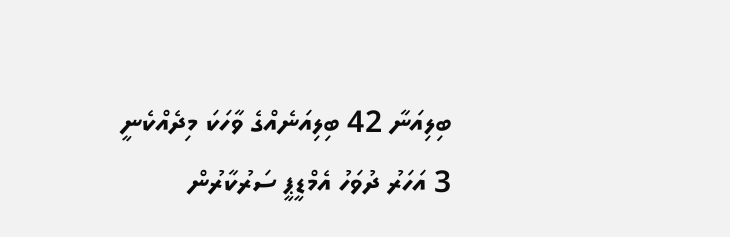ބިލިއަނާ 42 ބިލިއަނެއްގެ ވާހަކަ މިދެއްކެނީ 3 އަހަރު ދުވަހު އެމްޑީޕީ ސަރުކާރުން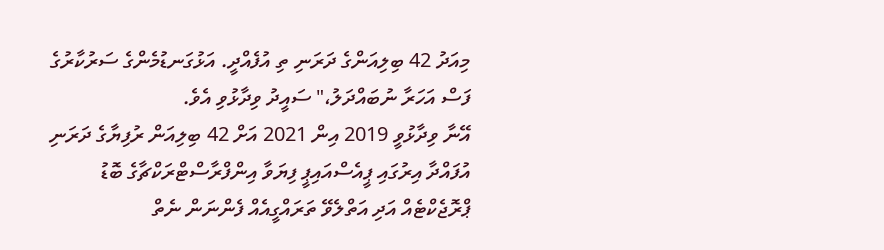މިއަދު 42 ބިލިއަންގެ ދަރަނި ތި އުފެއްދީ. އަޅުގަނޑުމެންގެ ސަރުކާރުގެ ފަސް އަހަރާ ނުބައްދަލު،" ސައީދު ވިދާޅުވި އެވެ.
އޭނާ ވިދާޅުވީ 2019 އިން 2021 އަށް 42 ބިލިއަން ރުފިޔާގެ ދަރަނި އުފައްދާ އިރުގައި ޕީއެސްއައިޕީ ފިޔަވާ އިންފްރާސްޓްރަކްޗާގެ ބޮޑު ޕްރޮޖެކްޓެއް އަދި އަތްލެވޭ ތަރައްގީއެއް ފެންނަން ނެތް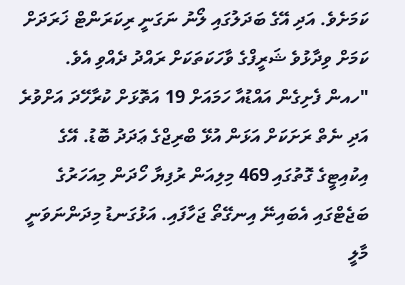ކަމަށެވެ. އަދި އޭގެ ބަދަލުގައި ލޯނު ނަގަނީ ރިކަރަންޓް ޚަރަދަށް ކަމަށް ވިދާޅުވެ ޝަރީފްގެ ވާހަކަތަކަށް ރައްދު ދެއްވި އެވެ.
"ހއން ފެށިގެން އައްޑުއާ ހަމައަށް 19 އަތޮޅަށް ކުރާހޭދަ އަށްވުރެ އަދި ނެތް ރަށަކަށް އަޅަން އުޅޭ ބްރިޖްގެ ޢަދަދު ބޮޑު. އޭގެ އިކުއިޓީގެ ގޮތުގައި 469 މިލިއަން ރުފިޔާ ހޯދަން މިއަހަރުގެ ބަޖެޓްގައި އެބައިނޭ އިނގޭތޯ ޖަހާފައި. އަޅުގަނޑު މިދަންނަވަނީ މާލީ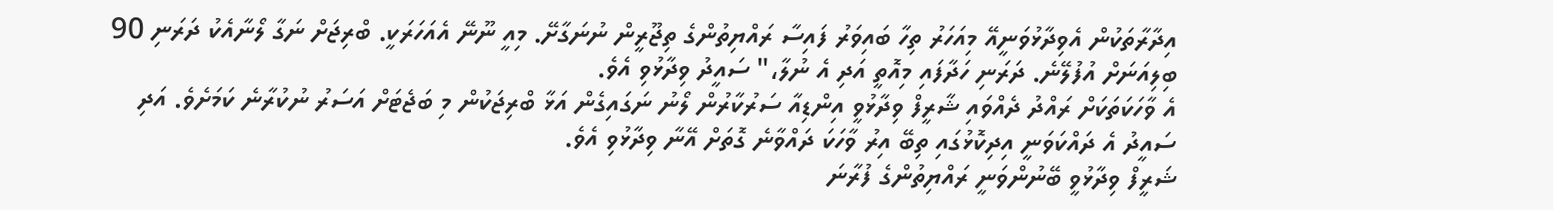އިދާރާތަކުން އެވިދާޅުވަނީއޭ މިއަހަރު ތިހާ ބައިވަރު ފައިސާ ރައްޔިތުންގެ ތިޖޫރީން ނުނަގާށޭ. މިއީ ނޫނޭ އެއަހަރަކީ. ބްރިޖަށް ނަގާ ލޯނާއެކު ދަރަނި 90 ބިލިއަނަށް އުފުލޭނެ. ދަރަނި ހަދާފައި މިއޮތީ އަދި އެ ނުލާ،" ސައީދު ވިދާޅުވި އެވެ.
އެ ވާހަކަތަކަށް ރައްދު ދެއްވައި ޝާރީފް ވިދާޅުވީ އިންޑިއާ ސަރުކާރުން ލޯނު ނަގައިގެން އަޅާ ބްރިޖަކުން މި ބަޖެޓަށް އަސަރު ނުކުރާނެ ކަމަށެވެ. އަދި ސައީދު އެ ދައްކަވަނީ އިދިކޮޅުގައި ތިބޭ އިރު ވާހަކަ ދައްވާނެ ގޮތަށް އޭނާ ވިދާޅުވި އެވެ.
ޝަރީފް ވިދާޅުވީ ބޭނުންވަނީ ރައްޔިތުންގެ ފުރާނަ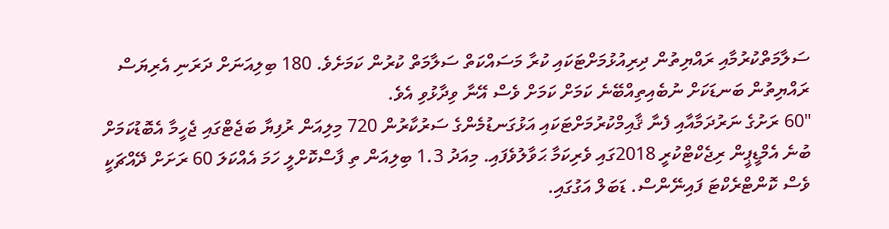ސަލާމަތްކުރުމާއި ރައްޔިތުން ދިރިއުޅުމަށްޓަކައި ކުރާ މަސައްކަތް ސަލާމަތް ކުރުން ކަމަށެވެ. 180 ބިލިއަނަށް ދަރަނި އެރިޔަސް ރައްޔިތުން ބަނޑަކަށް ނުބެއިތިއްބޭނެ ކަމަށް ކަމަށް ވެސް އޭނާ ވިދާޅުވި އެވެ.
"60 ރަށުގެ ނަރުދަމާއާއި ފެނާ ޤާއިމްކުރުމަށްޓަކައި އަޅުގަނޑުމެންގެ ސަރުކާރުން 720 މިލިއަން ރުފިޔާ ބަޖެޓްގައި ޖެހީމާ އެބޮޑުކަމަށް ބުނެ އެމްޑީޕީން ރިޖެކްޓްކުރީ 2018ގައި ވެރިކަމާ ޙަވާލުވެފައި. މިއަދު 1.3 ބިލިއަން ތި ފާސްކޮށްލީ ހަމަ އެއްކަލަ 60 ރަށަށް ދޭއްޗަކީ ވެސް ކޮންޓްރެކްޓަ ފައިނޭންސް. ޑަބަލް އަގުގައި.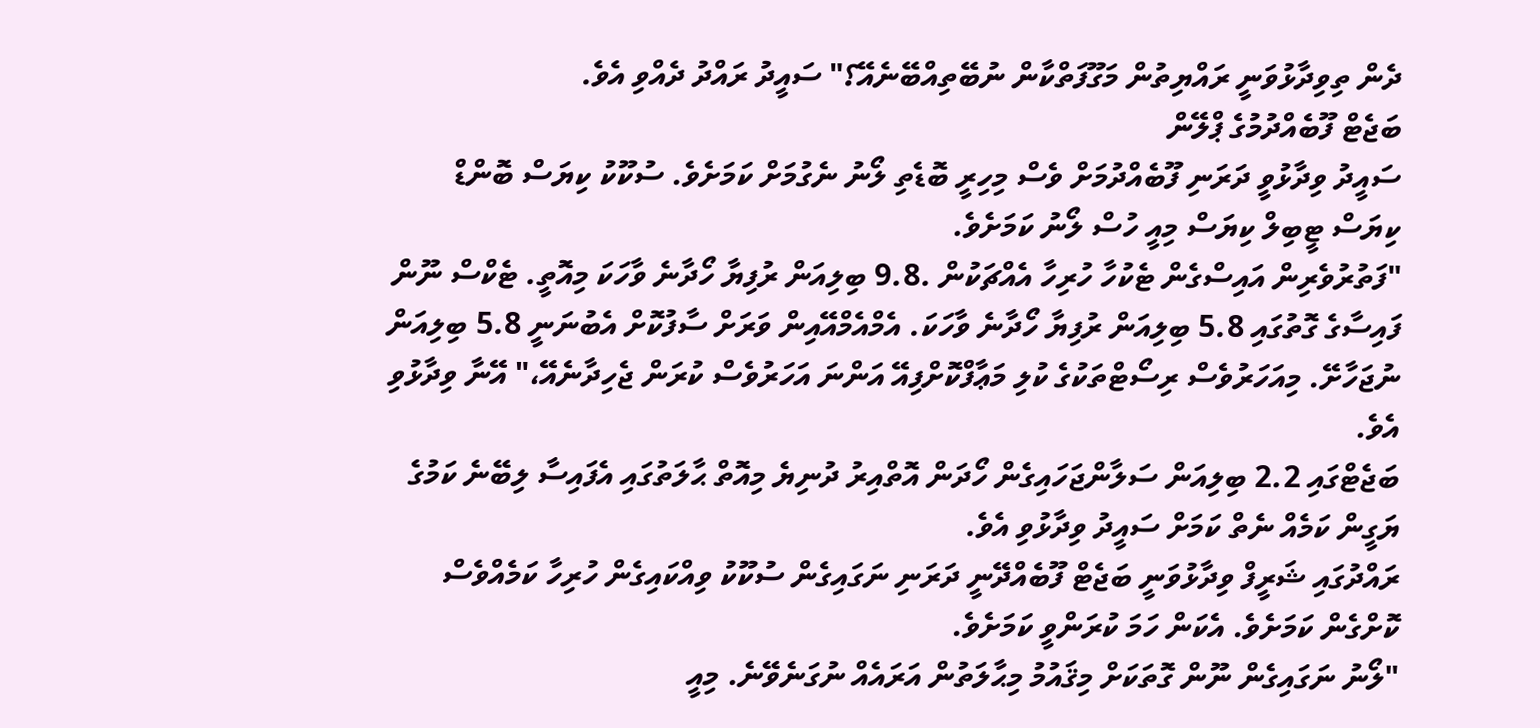ދެން ތިވިދާޅުވަނީ ރައްޔިތުން މަގޫފަތްކާން ނުބޭތިއްބޭނެއޭ؟" ސައީދު ރައްދު ދެއްވި އެވެ.
ބަޖެޓް ފޫބެއްދުމުގެ ޕްލޭން
ސައީދު ވިދާޅުވީ ދަރަނި ފޫބެއްދުމަށް ވެސް މިހިރީ ބޮޑެތި ލޯނު ނެގުމަށް ކަމަށެވެ. ސުކޫކު ކިޔަސް ބޮންޑް ކިޔަސް ޓީބިލް ކިޔަސް މިއީ ހުސް ލޯނު ކަމަށެވެ.
"ފަތުރުވެރިން އައިސްގެން ޓެކުހާ ހުރިހާ އެއްޗަކުން .9.8 ބިލިއަން ރުފިޔާ ހޯދާނެ ވާހަކަ މިއޮތީ. ޓެކްސް ނޫން ފައިސާގެ ގޮތުގައި 5.8 ބިލިއަން ރުފިޔާ ހޯދާނެ ވާހަކަ. އެމްއެމްއޭއިން ވަރަށް ސާފުކޮށް އެބުނަނީ 5.8 ބިލިއަން ނުޖަހާށޭ. މިއަހަރުވެސް ރިސޯޓްތަކުގެ ކުލި މަޢާފްކޮށްފިއޭ އަންނަ އަހަރުވެސް ކުރަން ޖެހިދާނެއޭ،" އޭނާ ވިދާޅުވި އެވެ.
ބަޖެޓްގައި 2.2 ބިލިއަން ސަލާންޖަހައިގެން ހޯދަން އޮތްއިރު ދުނިޔެ މިއޮތް ޙާލަތުގައި އެފައިސާ ލިބޭނެ ކަމުގެ ޔަގީން ކަމެއް ނެތް ކަމަށް ސައީދު ވިދާޅުވި އެވެ.
ރައްދުގައި ޝަރީފް ވިދާޅުވަނީ ބަޖެޓް ފޫބެއްދޭނީ ދަރަނި ނަގައިގެން ސުކޫކު ވިއްކައިގެން ހުރިހާ ކަމެއްވެސް ކޮށްގެން ކަމަށެވެ. އެކަން ހަމަ ކުރަންވީ ކަމަށެވެ.
"ލޯނު ނަގައިގެން ނޫން ގޮތަކަށް މިޤައުމު މިޙާލަތުން އަރައެއް ނުގަނެވޭނެ. މިއީ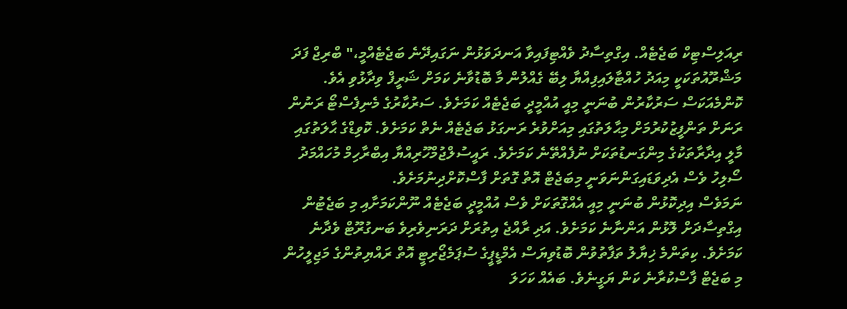ރިއަލިސްޓިކް ބަޖެޓެއް. އިގްތިސާދު ވެއްޓިފައިވާ އަނދަވަޅުން ނަގައިދޭނެ ބަޖެޓެއްމީ،" ބްރިޖް ފަދަ މަޝްރޫއުތަކަކީ މިއަދު ހުއްޓާލައިފިއްޔާ ލިބޭ ގެއްލުން މާ ބޮޑުވާނެ ކަމަށް ޝަރީފް ވިދާޅުވި އެވެ.
ކޮންމެއަކަސް ސަރުކާރުން ބުނަނީ މިއީ އުއްމީދީ ބަޖެޓެއް ކަމަށެވެ. ސަރުކާރުގެ މެނިފެސްޓޯ ރަނުން ރަނަށް ތަންފީޒުކުރުމަށް މިޙާލަތުގައި މިއަށްވުރެ ރަނގަޅު ބަޖެޓެއް ނެތް ކަމަށެވެ. ކޮވިޑްގެ ޙާލަތުގައި މާލީ އިދާރާތަކުގެ މިންގަނޑުތަކަށް ނުފެއްތޭނެ ކަމަށެވެ. ރައީސުލްޖުމްހޫރިއްޔާ އިބްރާހިމް މުހައްމަދު ސޯލިހު ވެސް އެދިވަޑައިގަންނަވަނީ މިބަޖެޓް އޮތް ގޮތަށް ފާސްކޮށްދިނުމަށެވެ.
ނަމަވެސް އިދިކޮޅުން ބުނަނީ މިއީ އެއްގޮތަކަށް ވެސް އުއްމީދީ ބަޖެޓެއް ނޫންކަމަށާއި މި ބަޖެޓުން އިގްތިސާދަށް ލޮޅުން އަންނާނެ ކަމަށެވެ. އަދި ރާއްޖެ އިތުރަށް ދަރަނިވެރިވެ ބަނގުރޫޓް ވެދާނެ ކަމަށެވެ. ކިތަންމެ ޚިޔާލު ތަފާތުވުން ބޮޑުވިޔަސް އެމްޑީޕީގެ ސުޕަމެޖޯރިޓީ އޮތް ރައްޔިތުންގެ މަޖިލީހުން މި ބަޖެޓް ފާސްކުރާނެ ކަން ޔަގީނެވެ. ބައެއް ކަހަލަ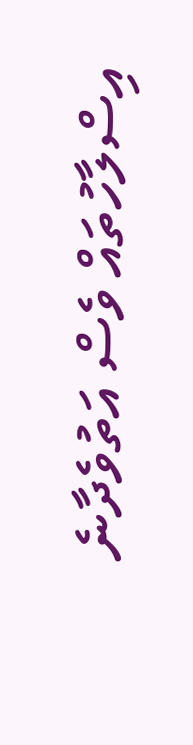އިސްލާހުތައް ވެސް އަތުވެދާނެ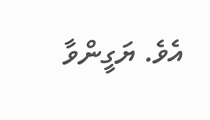އެވެ. ޔަގީންވާ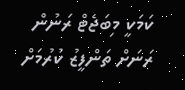ކަމަކީ މިބަޖެޓް ރަނުން ރަނަށް ތަންފީޒު ކުރުމަށް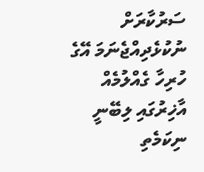ސަރުކާރަށް ނުކުޅެދިއްޖެނަމަ އޭގެ ހުރިހާ ގެއްލުމެއް އާޚިރުގައި ލިބޭނީ ނިކަމެތި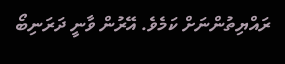ރައްޔިތުންނަށް ކަމެވެ. އޭރުން ވާނީ ދަރަނިބޯ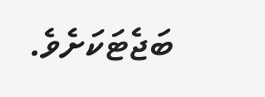ބަޖެޓަކަށެވެ.